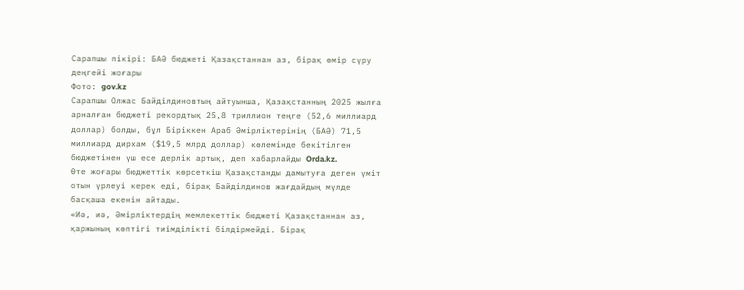Сарапшы пікірі: БАӘ бюджеті Қазақстаннан аз, бірақ өмір сүру деңгейі жоғары
Фото: gov.kz
Сарапшы Олжас Байділдиновтың айтуынша, Қазақстанның 2025 жылға арналған бюджеті рекордтық 25,8 триллион теңге (52,6 миллиард доллар) болды, бұл Біріккен Араб Әмірліктерінің (БАӘ) 71,5 миллиард дирхам ($19,5 млрд доллар) көлемінде бекітілген бюджетінен үш есе дерлік артық, деп хабарлайды Orda.kz.
Өте жоғары бюджеттік көрсеткіш Қазақстанды дамытуға деген үміт отын үрлеуі керек еді, бірақ Байділдинов жағдайдың мүлде басқаша екенін айтады.
«Иә, иә, Әмірліктердің мемлекеттік бюджеті Қазақстаннан аз, қаржының көптігі тиімділікті білдірмейді. Бірақ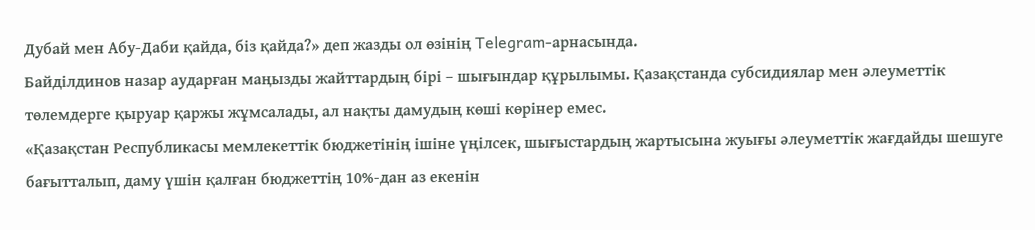Дубай мен Абу-Даби қайда, біз қайда?» деп жазды ол өзінің Telegram-арнасында.
Байділдинов назар аударған маңызды жайттардың бірі – шығындар құрылымы. Қазақстанда субсидиялар мен әлеуметтік төлемдерге қыруар қаржы жұмсалады, ал нақты дамудың көші көрінер емес.
«Қазақстан Республикасы мемлекеттік бюджетінің ішіне үңілсек, шығыстардың жартысына жуығы әлеуметтік жағдайды шешуге бағытталып, даму үшін қалған бюджеттің 10%-дан аз екенін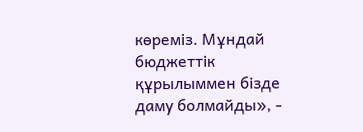көреміз. Мұндай бюджеттік құрылыммен бізде даму болмайды», -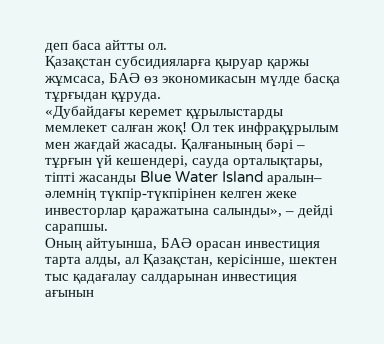деп баса айтты ол.
Қазақстан субсидияларға қыруар қаржы жұмсаса, БАӘ өз экономикасын мүлде басқа тұрғыдан құруда.
«Дубайдағы керемет құрылыстарды мемлекет салған жоқ! Ол тек инфрақұрылым мен жағдай жасады. Қалғанының бәрі – тұрғын үй кешендері, сауда орталықтары, тіпті жасанды Blue Water Island аралын– әлемнің түкпір-түкпірінен келген жеке инвесторлар қаражатына салынды», – дейді сарапшы.
Оның айтуынша, БАӘ орасан инвестиция тарта алды, ал Қазақстан, керісінше, шектен тыс қадағалау салдарынан инвестиция ағынын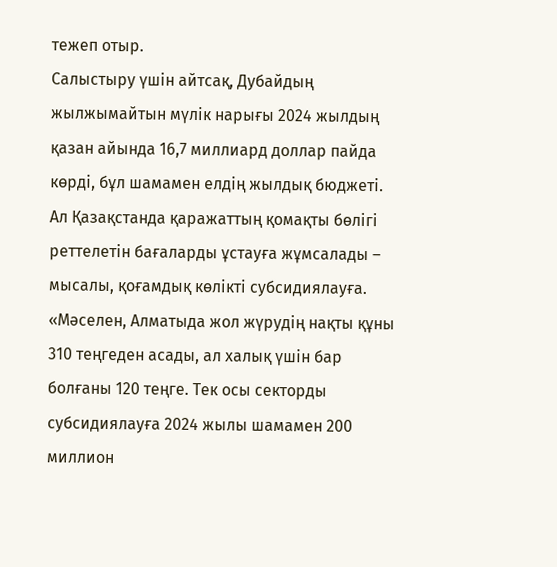тежеп отыр.
Салыстыру үшін айтсақ, Дубайдың жылжымайтын мүлік нарығы 2024 жылдың қазан айында 16,7 миллиард доллар пайда көрді, бұл шамамен елдің жылдық бюджеті.
Ал Қазақстанда қаражаттың қомақты бөлігі реттелетін бағаларды ұстауға жұмсалады – мысалы, қоғамдық көлікті субсидиялауға.
«Мәселен, Алматыда жол жүрудің нақты құны 310 теңгеден асады, ал халық үшін бар болғаны 120 теңге. Тек осы секторды субсидиялауға 2024 жылы шамамен 200 миллион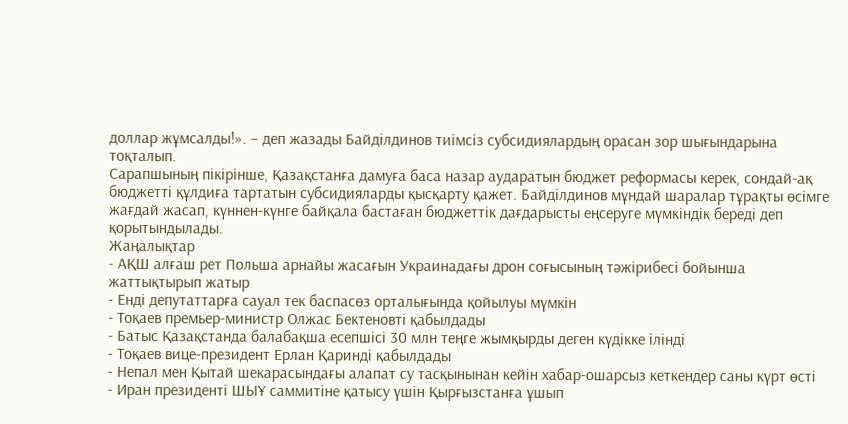доллар жұмсалды!». – деп жазады Байділдинов тиімсіз субсидиялардың орасан зор шығындарына тоқталып.
Сарапшының пікірінше, Қазақстанға дамуға баса назар аударатын бюджет реформасы керек, сондай-ақ бюджетті құлдиға тартатын субсидияларды қысқарту қажет. Байділдинов мұндай шаралар тұрақты өсімге жағдай жасап, күннен-күнге байқала бастаған бюджеттік дағдарысты еңсеруге мүмкіндік береді деп қорытындылады.
Жаңалықтар
- АҚШ алғаш рет Польша арнайы жасағын Украинадағы дрон соғысының тәжірибесі бойынша жаттықтырып жатыр
- Енді депутаттарға сауал тек баспасөз орталығында қойылуы мүмкін
- Тоқаев премьер-министр Олжас Бектеновті қабылдады
- Батыс Қазақстанда балабақша есепшісі 30 млн теңге жымқырды деген күдікке ілінді
- Тоқаев вице-президент Ерлан Қаринді қабылдады
- Непал мен Қытай шекарасындағы алапат су тасқынынан кейін хабар-ошарсыз кеткендер саны күрт өсті
- Иран президенті ШЫҰ саммитіне қатысу үшін Қырғызстанға ұшып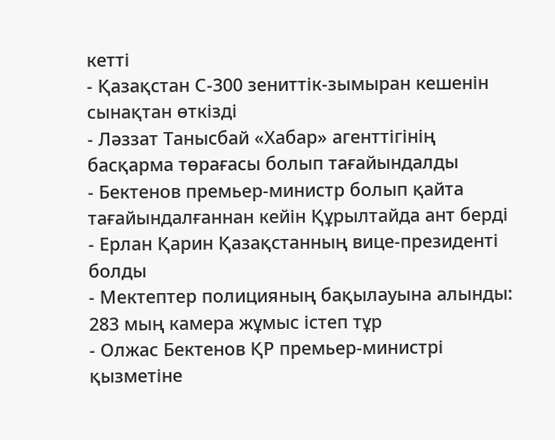кетті
- Қазақстан С-300 зениттік-зымыран кешенін сынақтан өткізді
- Ләззат Танысбай «Хабар» агенттігінің басқарма төрағасы болып тағайындалды
- Бектенов премьер-министр болып қайта тағайындалғаннан кейін Құрылтайда ант берді
- Ерлан Қарин Қазақстанның вице-президенті болды
- Мектептер полицияның бақылауына алынды: 283 мың камера жұмыс істеп тұр
- Олжас Бектенов ҚР премьер-министрі қызметіне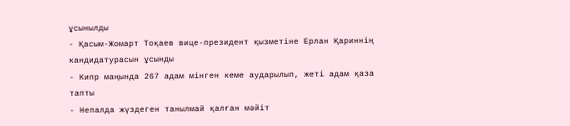ұсынылды
- Қасым-Жомарт Тоқаев вице-президент қызметіне Ерлан Қариннің кандидатурасын ұсынды
- Кипр маңында 267 адам мінген кеме аударылып, жеті адам қаза тапты
- Непалда жүздеген танылмай қалған мәйіт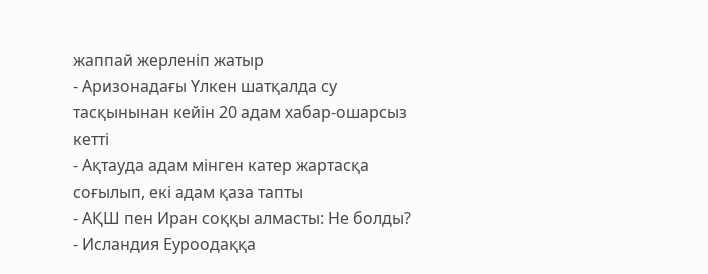жаппай жерленіп жатыр
- Аризонадағы Үлкен шатқалда су тасқынынан кейін 20 адам хабар-ошарсыз кетті
- Ақтауда адам мінген катер жартасқа соғылып, екі адам қаза тапты
- АҚШ пен Иран соққы алмасты: Не болды?
- Исландия Еуроодаққа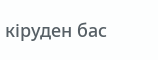кіруден бас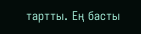тартты. Ең басты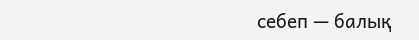себеп — балық